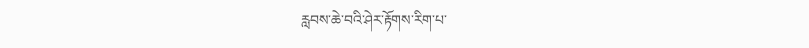རླབས་ཆེ་བའི་ཤེར་རྟོགས་རིག་པ་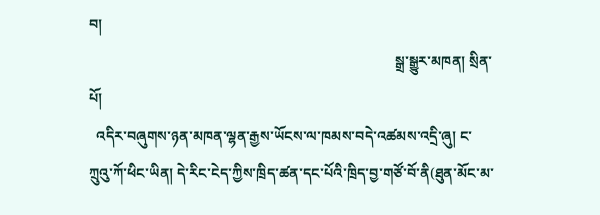བ།
                                                                                    སྒྲ་སྒྱུར་མཁན། སྲིན་པོ།
  འདིར་བཞུགས་ཉན་མཁན་ལྷན་རྒྱས་ཡོངས་ལ་ཁམས་བདེ་འཚམས་འདྲི་ཞུ། ང་ཀྲུའུ་ཀོ་ཕིང་ཡིན། དེ་རིང་ངེད་ཀྱིས་ཁྲིད་ཚན་དང་པོའི་ཁྲིད་བྱ་གཙོ་བོ་ནི(ཐུན་མོང་མ་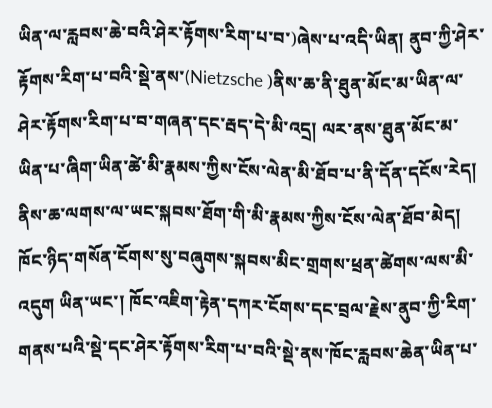ཡིན་ལ་རླབས་ཆེ་བའི་ཤེར་རྟོགས་རིག་པ་བ་)ཞེས་པ་འདི་ཡིན། ནུབ་ཀྱི་ཤེར་རྟོགས་རིག་པ་བའི་སྡེ་ནས་(Nietzsche )ནིས་ཆ་ནི་ཐུན་མོང་མ་ཡིན་ལ་ཤེར་རྟོགས་རིག་པ་བ་གཞན་དང་རྦད་དེ་མི་འདྲ། ལར་ནས་ཐུན་མོང་མ་ཡིན་པ་ཞིག་ཡིན་ཚེ་མི་རྣམས་ཀྱིས་ངོས་ལེན་མི་ཐོབ་པ་ནི་དོན་དངོས་རེད། ནིས་ཆ་ལགས་ལ་ཡང་སྐབས་ཐོག་གི་མི་རྣམས་ཀྱིས་ངོས་ལེན་ཐོབ་མེད། ཁོང་ཉིད་གསོན་ངོགས་སུ་བཞུགས་སྐབས་མིང་གྲགས་ཕྲན་ཚེགས་ལས་མི་འདུག ཡིན་ཡང་། ཁོང་འཇིག་རྟེན་དཀར་ངོགས་དང་བྲལ་རྗེས་ནུབ་ཀྱི་རིག་གནས་པའི་སྡེ་དང་ཤེར་རྟོགས་རིག་པ་བའི་སྡེ་ནས་ཁོང་རླབས་ཆེན་ཡིན་པ་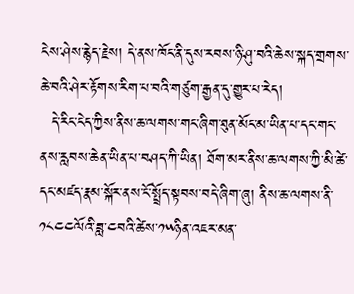ངེས་ཤེས་རྙེད་རྗེས། དེ་ནས་ཁོང་ནི་དུས་རབས་ཉི་ཤུ་བའི་ཆེས་སྐད་གྲགས་ཆེ་བའི་ཤེར་རྟོགས་རིག་པ་བའི་གཙུག་རྒྱན་དུ་གྱུར་པ་རེད།
  དེ་རིང་ངེད་ཀྱིས་ནིས་ཆ་ལགས་གང་ཞིག་ཐུན་མོང་མ་ཡིན་པ་དང་གང་ནས་རླབས་ཆེན་ཡིན་པ་བཤད་ཀི་ཡིན། ཐོག་མར་ནིས་ཆ་ལགས་ཀྱི་མི་ཚེ་དང་མཛད་རྣམ་སྐོར་ནས་ངོ་སྤྲོད་སྟབས་བདེ་ཞིག་ཞུ། ནིས་ཆ་ལགས་ནི་༡༨༤༤ལོའི་ཟླ་༤བའི་ཚེས་༡༥ཉིན་འཇར་མན་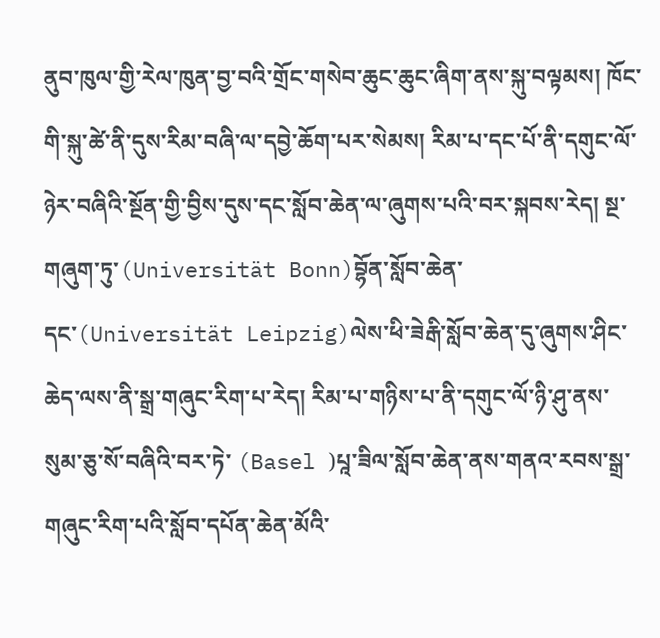ནུབ་ཁུལ་གྱི་རེལ་ཁུན་བྱ་བའི་གྲོང་གསེབ་ཆུང་ཆུང་ཞིག་ནས་སྐུ་བལྟམས། ཁོང་གི་སྐུ་ཚེ་ནི་དུས་རིམ་བཞི་ལ་དབྱེ་ཆོག་པར་སེམས། རིམ་པ་དང་པོ་ནི་དགུང་ལོ་ཉེར་བཞིའི་སྔོན་གྱི་བྱིས་དུས་དང་སློབ་ཆེན་ལ་ཞུགས་པའི་བར་སྐབས་རེད། སྔ་གཞུག་ཏུ་(Universität Bonn)བྷོན་སློབ་ཆེན་དང་(Universität Leipzig)ལེས་ཕི་ཟེརྒི་སློབ་ཆེན་དུ་ཞུགས་ཤིང་ཆེད་ལས་ནི་སྒྲ་གཞུང་རིག་པ་རེད། རིམ་པ་གཉིས་པ་ནི་དགུང་ལོ་ཉི་ཤུ་ནས་སུམ་ཅུ་སོ་བཞིའི་བར་ཏེ་ (Basel )པཱ་ཟིལ་སློབ་ཆེན་ནས་གནའ་རབས་སྒྲ་གཞུང་རིག་པའི་སློབ་དཔོན་ཆེན་མོའི་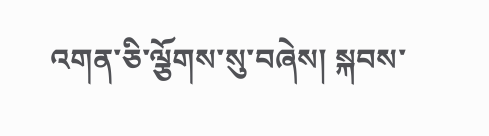འགན་ཅི་ལྕོགས་སུ་བཞེས། སྐབས་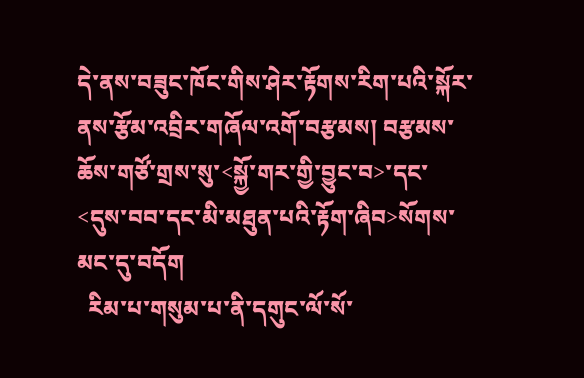དེ་ནས་བཟུང་ཁོང་གིས་ཤེར་རྟོགས་རིག་པའི་སྐོར་ནས་རྩོམ་འབྲིར་གཞོལ་འགོ་བརྩམས། བརྩམས་ཆོས་གཙོ་གྲས་སུ་<སྐྱོ་གར་གྱི་བྱུང་བ>་དང་<དུས་བབ་དང་མི་མཐུན་པའི་རྟོག་ཞིབ>སོགས་མང་དུ་བདོག
  རིམ་པ་གསུམ་པ་ནི་དགུང་ལོ་སོ་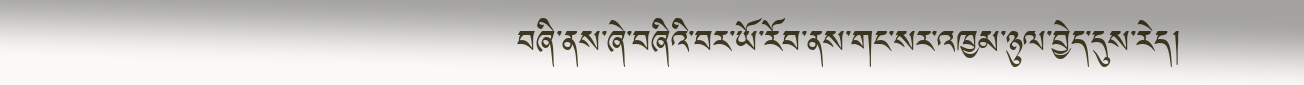བཞི་ནས་ཞེ་བཞིའི་བར་ཡོ་རོབ་ནས་གང་སར་འཁྱམ་ཉུལ་བྱེད་དུས་རེད།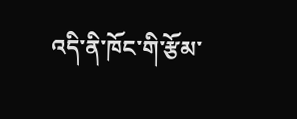འདི་ནི་ཁོང་གི་རྩོམ་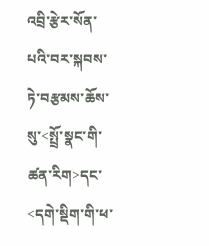འབྲི་རྩེར་སོན་པའི་བར་སྐབས་ཏེ་བརྩམས་ཆོས་སུ་<སྤྲོ་སྣང་གི་ཚན་རིག>དང་<དགེ་སྡིག་གི་ཕ་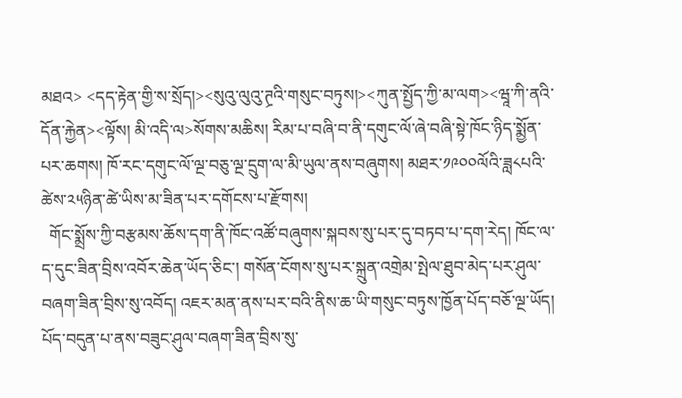མཐའ> <དད་རྟེན་གྱི་ས་སྲོད།><སུའུ་ལུའུ་ཊྲའི་གསུང་བཏུས།><ཀུན་སྤྱོད་ཀྱི་མ་ལག><ཝཱ་ཀི་ནའི་དོན་རྐྱེན><ལྟོས། མི་འདི་ལ>སོགས་མཆིས། རིམ་པ་བཞི་བ་ནི་དགུང་ལོ་ཞེ་བཞི་སྟེ་ཁོང་ཉིད་སྨྱོན་པར་ཆགས། ཁོ་རང་དགུང་ལོ་ལྔ་བཅུ་ལྔ་དྲུག་ལ་མི་ཡུལ་ནས་བཞུགས། མཐར་༡༩༠༠ལོའི་ཟླ༨པའི་ཚེས་༢༥ཉིན་ཚེ་ཡིས་མ་ཟིན་པར་དགོངས་པ་རྫོགས།
  གོང་སྨྲོས་ཀྱི་བརྩམས་ཆོས་དག་ནི་ཁོང་འཚོ་བཞུགས་སྐབས་སུ་པར་དུ་བཏབ་པ་དག་རེད། ཁོང་ལ་ད་དུང་ཟིན་བྲིས་འབོར་ཆེན་ཡོད་ཅིང་། གསོན་ངོགས་སུ་པར་སྐྲུན་འགྲེམ་སྤེལ་ཐུབ་མེད་པར་ཤུལ་བཞག་ཟིན་བྲིས་སུ་འབོད། འཇར་མན་ནས་པར་བའི་ནིས་ཆ་ཡི་གསུང་བཏུས་ཁྱོན་པོད་བཅོ་ལྔ་ཡོད། པོད་བདུན་པ་ནས་བཟུང་ཤུལ་བཞག་ཟིན་བྲིས་སུ་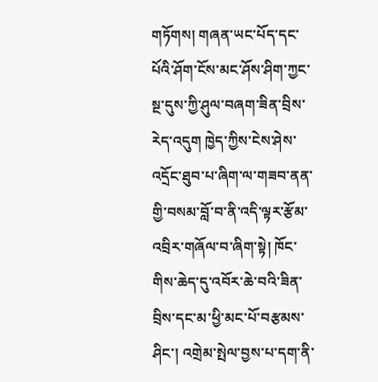གཏོགས། གཞན་ཡང་པོད་དང་པོའི་ཤོག་ངོས་མང་ཤོས་ཤིག་ཀྱང་སྔ་དུས་ཀྱི་ཤུལ་བཞག་ཟིན་བྲིས་རེད་འདུག ཁྱེད་ཀྱིས་ངེས་ཤེས་འདྲོང་ཐུབ་པ་ཞིག་ལ་གཟབ་ནན་གྱི་བསམ་བློ་བ་ནི་འདི་ལྟར་རྩོམ་འབྲིར་གཞོལ་བ་ཞིག་སྟེ། ཁོང་གིས་ཆེད་དུ་འབོར་ཆེ་བའི་ཟིན་བྲིས་དང་མ་ཕྱི་མང་པོ་བརྩམས་ཤིང་། འགྲེམ་སྤེལ་བྱས་པ་དག་ནི་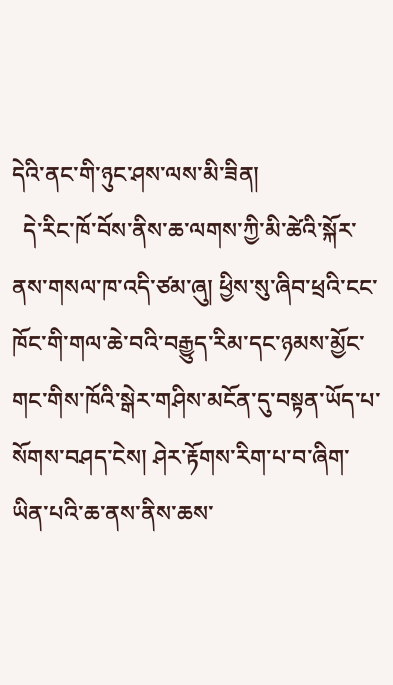དེའི་ནང་གི་ཉུང་ཤས་ལས་མི་ཟིན།
  དེ་རིང་ཁོ་བོས་ནིས་ཆ་ལགས་ཀྱི་མི་ཚེའི་སྐོར་ནས་གསལ་ཁ་འདི་ཙམ་ཞུ། ཕྱིས་སུ་ཞིབ་ཕྲའི་ངང་ཁོང་གི་གལ་ཆེ་བའི་བརྒྱུད་རིམ་དང་ཉམས་མྱོང་གང་གིས་ཁོའི་སྒེར་གཤིས་མངོན་དུ་བསྟན་ཡོད་པ་སོགས་བཤད་ངེས། ཤེར་རྟོགས་རིག་པ་བ་ཞིག་ཡིན་པའི་ཆ་ནས་ནིས་ཆས་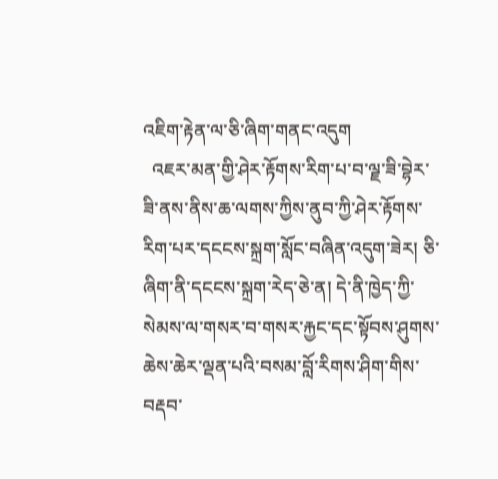འཇིག་རྟེན་ལ་ཅི་ཞིག་གནང་འདུག
  འཇར་མན་གྱི་ཤེར་རྟོགས་རིག་པ་བ་ལྗ་ཟི་བྷེར་ཟི་ནས་ནིས་ཆ་ལགས་ཀྱིས་ནུབ་ཀྱི་ཤེར་རྟོགས་རིག་པར་དངངས་སྐྲག་སློང་བཞིན་འདུག་ཟེར། ཅི་ཞིག་ནི་དངངས་སྐྲག་རེད་ཅེ་ན། དེ་ནི་ཁྱེད་ཀྱི་སེམས་ལ་གསར་བ་གསར་རྐྱང་དང་སྟོབས་ཤུགས་ཆེས་ཆེར་ལྡན་པའི་བསམ་བློ་རིགས་ཤིག་གིས་བརྡབ་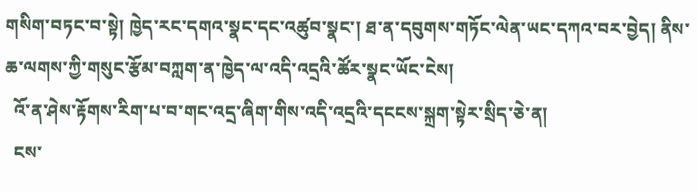གསིག་བཏང་བ་སྟེ། ཁྱེད་རང་དགའ་སྣང་དང་འཚུབ་སྣང་། ཐ་ན་དབུགས་གཏོང་ལེན་ཡང་དཀའ་བར་བྱེད། ནིས་ཆ་ལགས་ཀྱི་གསུང་རྩོམ་བཀླག་ན་ཁྱེད་ལ་འདི་འདྲའི་ཚོར་སྣང་ཡོང་ངེས།
  འོ་ན་ཤེས་རྟོགས་རིག་པ་བ་གང་འདྲ་ཞིག་གིས་འདི་འདྲའི་དངངས་སྐྲག་སྟེར་སྲིད་ཅེ་ན།
  ངས་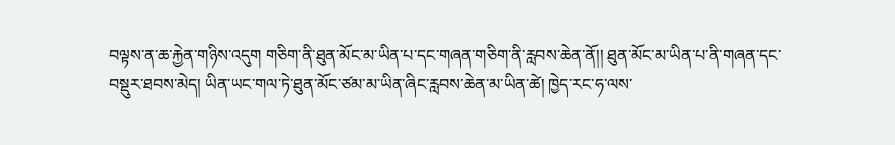བལྟས་ན་ཆ་རྐྱེན་གཉིས་འདུག གཅིག་ནི་ཐུན་མོང་མ་ཡིན་པ་དང་གཞན་གཅིག་ནི་རླབས་ཆེན་ནོ།། ཐུན་མོང་མ་ཡིན་པ་ནི་གཞན་དང་བསྡུར་ཐབས་མེད། ཡིན་ཡང་གལ་ཏེ་ཐུན་མོང་ཙམ་མ་ཡིན་ཞིང་རླབས་ཆེན་མ་ཡིན་ཚེ། ཁྱེད་རང་ཧ་ལས་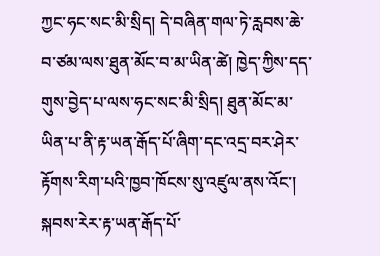ཀྱང་ཧང་སང་མི་སྲིད། དེ་བཞིན་གལ་ཏེ་རླབས་ཆེ་བ་ཙམ་ལས་ཐུན་མོང་བ་མ་ཡིན་ཚེ། ཁྱེད་ཀྱིས་དད་གུས་བྱེད་པ་ལས་ཧང་སང་མི་སྲིད། ཐུན་མོང་མ་ཡིན་པ་ནི་རྟ་ཡན་རྒོད་པོ་ཞིག་དང་འདྲ་བར་ཤེར་རྟོགས་རིག་པའི་ཁྱབ་ཁོངས་སུ་འཛུལ་ནས་འོང་། སྐབས་རེར་རྟ་ཡན་རྒོད་པོ་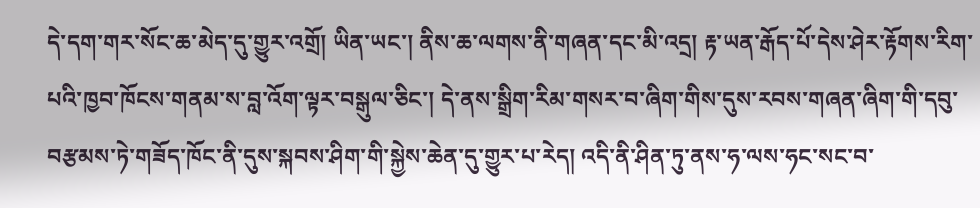དེ་དག་གར་སོང་ཆ་མེད་དུ་གྱུར་འགྲོ། ཡིན་ཡང་། ནིས་ཆ་ལགས་ནི་གཞན་དང་མི་འདྲ། རྟ་ཡན་རྒོད་པོ་དེས་ཤེར་རྟོགས་རིག་པའི་ཁྱབ་ཁོངས་གནམ་ས་བླ་འོག་ལྟར་བསྒུལ་ཅིང་། དེ་ནས་སྒྲིག་རིམ་གསར་བ་ཞིག་གིས་དུས་རབས་གཞན་ཞིག་གི་དབུ་བརྩམས་ཏེ་གཟོད་ཁོང་ནི་དུས་སྐབས་ཤིག་གི་སྐྱེས་ཆེན་དུ་གྱུར་པ་རེད། འདི་ནི་ཤིན་ཏུ་ནས་ཧ་ལས་ཧང་སང་བ་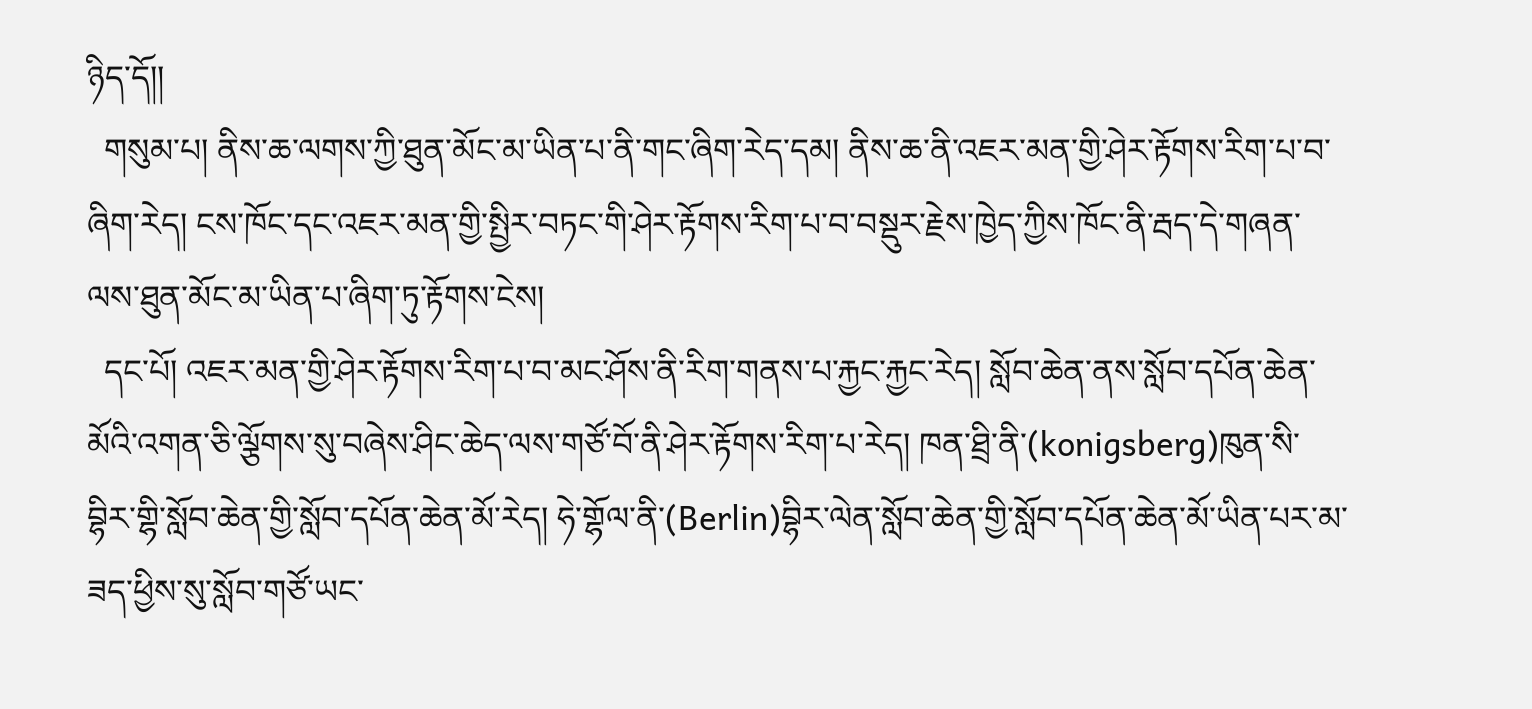ཉིད་དོ།།
  གསུམ་པ། ནིས་ཆ་ལགས་ཀྱི་ཐུན་མོང་མ་ཡིན་པ་ནི་གང་ཞིག་རེད་དམ། ནིས་ཆ་ནི་འཇར་མན་གྱི་ཤེར་རྟོགས་རིག་པ་བ་ཞིག་རེད། ངས་ཁོང་དང་འཇར་མན་གྱི་སྤྱིར་བཏང་གི་ཤེར་རྟོགས་རིག་པ་བ་བསྡུར་རྗེས་ཁྱེད་ཀྱིས་ཁོང་ནི་རྦད་དེ་གཞན་ལས་ཐུན་མོང་མ་ཡིན་པ་ཞིག་ཏུ་རྟོགས་ངེས།
  དང་པོ། འཇར་མན་གྱི་ཤེར་རྟོགས་རིག་པ་བ་མང་ཤོས་ནི་རིག་གནས་པ་རྐྱང་རྐྱང་རེད། སློབ་ཆེན་ནས་སློབ་དཔོན་ཆེན་མོའི་འགན་ཅི་ལྕོགས་སུ་བཞེས་ཤིང་ཆེད་ལས་གཙོ་བོ་ནི་ཤེར་རྟོགས་རིག་པ་རེད། ཁན་ཐྲི་ནི་(konigsberg)ཁུན་སི་བྷིར་གྷི་སློབ་ཆེན་གྱི་སློབ་དཔོན་ཆེན་མོ་རེད། ཧེ་གྷོལ་ནི་(Berlin)བྷིར་ལེན་སློབ་ཆེན་གྱི་སློབ་དཔོན་ཆེན་མོ་ཡིན་པར་མ་ཟད་ཕྱིས་སུ་སློབ་གཙོ་ཡང་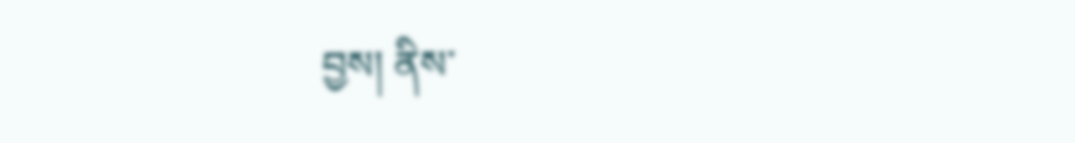བྱས། ནིས་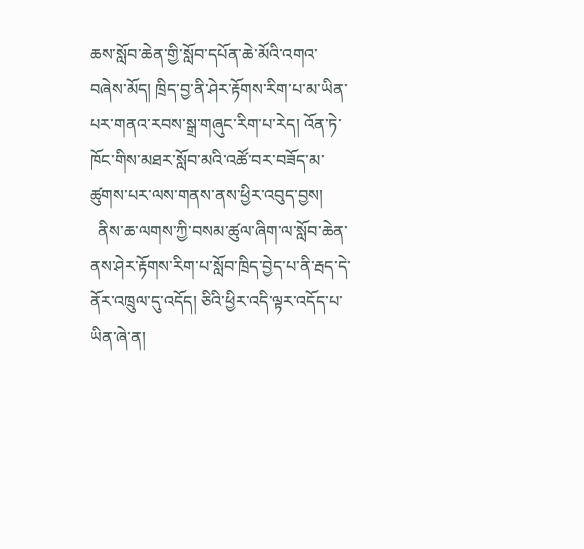ཆས་སློབ་ཆེན་གྱི་སློབ་དཔོན་ཆེ་མོའི་འགའ་བཞེས་མོད། ཁྲིད་བྱ་ནི་ཤེར་རྟོགས་རིག་པ་མ་ཡིན་པར་གནའ་རབས་སྒྲ་གཞུང་རིག་པ་རེད། འོན་ཏེ་ཁོང་གིས་མཐར་སློབ་མའི་འཚོ་བར་བཟོད་མ་ཚུགས་པར་ལས་གནས་ནས་ཕྱིར་འབུད་བྱས།
  ནིས་ཆ་ལགས་ཀྱི་བསམ་ཚུལ་ཞིག་ལ་སློབ་ཆེན་ནས་ཤེར་རྟོགས་རིག་པ་སློབ་ཁྲིད་བྱེད་པ་ནི་རྦད་དེ་ནོར་འཁྲུལ་དུ་འདོད། ཅིའི་ཕྱིར་འདི་ལྟར་འདོད་པ་ཡིན་ཞེ་ན།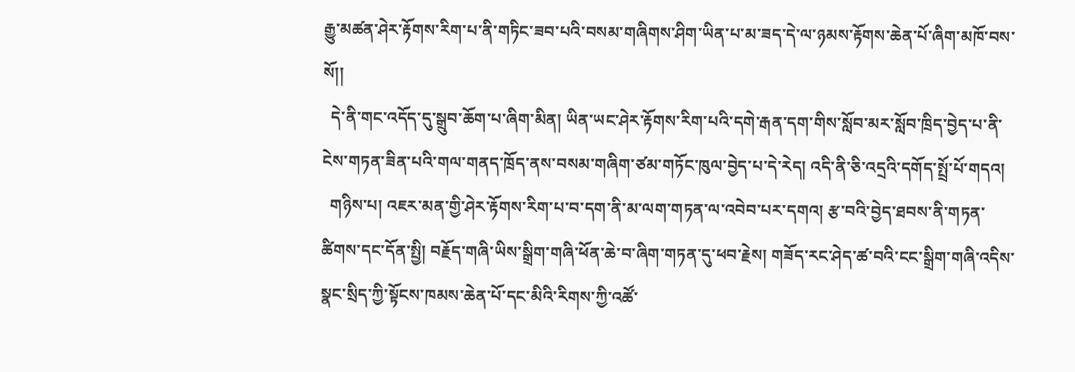རྒྱུ་མཚན་ཤེར་རྟོགས་རིག་པ་ནི་གཏིང་ཟབ་པའི་བསམ་གཞིགས་ཤིག་ཡིན་པ་མ་ཟད་དེ་ལ་ཉམས་རྟོགས་ཆེན་པོ་ཞིག་མཁོ་བས་སོ།།
  དེ་ནི་གང་འདོད་དུ་སྒྲུབ་ཆོག་པ་ཞིག་མིན། ཡིན་ཡང་ཤེར་རྟོགས་རིག་པའི་དགེ་རྒན་དག་གིས་སློབ་མར་སློབ་ཁྲིད་བྱེད་པ་ནི་ངེས་གཏན་ཟིན་པའི་གལ་གནད་ཁྲོད་ནས་བསམ་གཞིག་ཙམ་གཏོང་ཁུལ་བྱེད་པ་དེ་རེད། འདི་ནི་ཅི་འདྲའི་དགོད་སྤྲོ་པོ་གདའ།
  གཉིས་པ། འཇར་མན་གྱི་ཤེར་རྟོགས་རིག་པ་བ་དག་ནི་མ་ལག་གཏན་ལ་འབེབ་པར་དགའ། རྩ་བའི་བྱེད་ཐབས་ནི་གཏན་ཚིགས་དང་དོན་སྤྱི། བརྗོད་གཞི་ཡིས་སྒྲིག་གཞི་ཕོན་ཆེ་བ་ཞིག་གཏན་དུ་ཕབ་རྗེས། གཟོད་རང་ཤེད་ཚ་བའི་ངང་སྒྲིག་གཞི་འདིས་སྣང་སྲིད་ཀྱི་སྟོངས་ཁམས་ཆེན་པོ་དང་མིའི་རིགས་ཀྱི་འཚོ་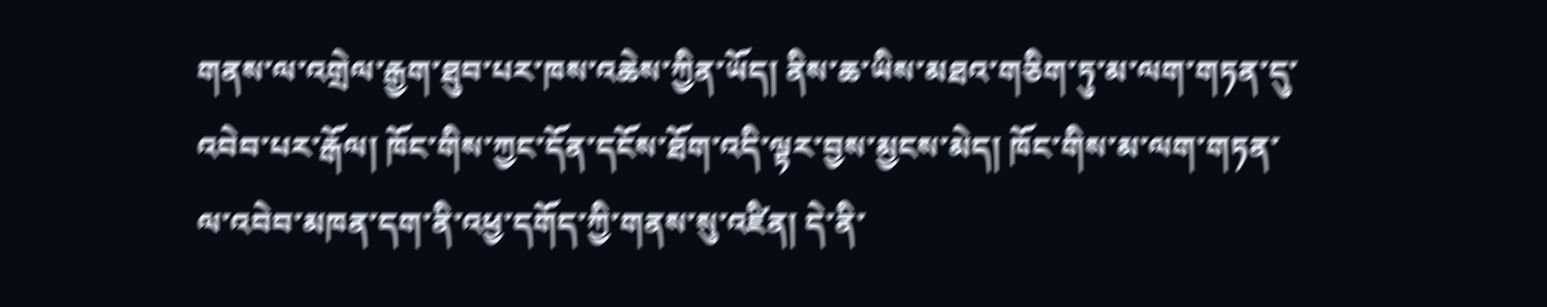གནས་ལ་འགྲེལ་རྒྱག་ཐུབ་པར་ཁས་འཆེས་ཀྱིན་ཡོད། ནིས་ཆ་ཡིས་མཐའ་གཅིག་ཏུ་མ་ལག་གཏན་དུ་འབེབ་པར་རྒོལ། ཁོང་གིས་ཀྱང་དོན་དངོས་ཐོག་འདི་ལྟར་བྱས་མྱངས་མེད། ཁོང་གིས་མ་ལག་གཏན་ལ་འབེབ་མཁན་དག་ནི་འཕྱ་དགོད་ཀྱི་གནས་སུ་འཛིན། དེ་ནི་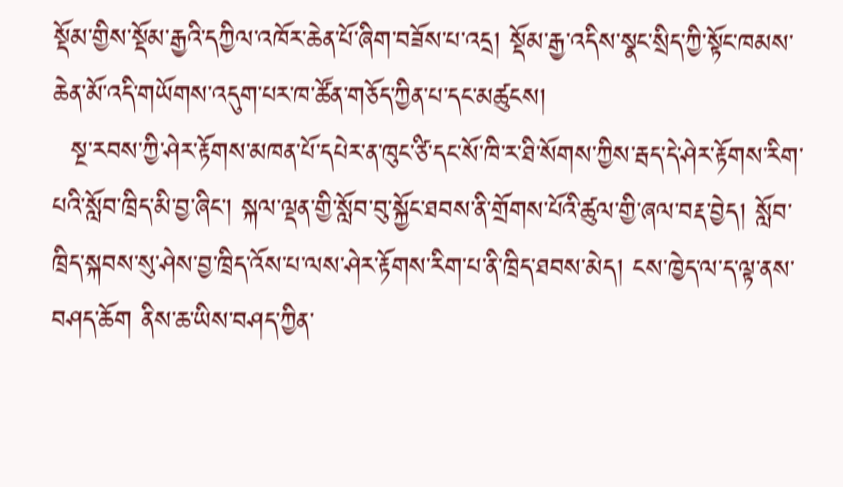སྡོམ་གྱིས་སྡོམ་རྒྱའི་དཀྱིལ་འཁོར་ཆེན་པོ་ཞིག་བཟོས་པ་འདྲ། སྡོམ་རྒྱ་འདིས་སྣང་སྲིད་ཀྱི་སྟོང་ཁམས་ཆེན་མོ་འདི་གཡོགས་འདུག་པར་ཁ་ཚོན་གཅོད་ཀྱིན་པ་དང་མཚུངས།
  སྔ་རབས་ཀྱི་ཤེར་རྟོགས་མཁན་པོ་དཔེར་ན་ཁུང་ཙི་དང་སོ་ཁི་ར་ཐི་སོགས་ཀྱིས་རྦད་དེ་ཤེར་རྟོགས་རིག་པའི་སློབ་ཁྲིད་མི་བྱ་ཞིང་། སྐལ་ལྡན་གྱི་སློབ་བུ་སྐྱོང་ཐབས་ནི་གྲོགས་པོའི་ཚུལ་གྱི་ཞལ་བརྡ་བྱེད། སློབ་ཁྲིད་སྐབས་སུ་ཤེས་བྱ་ཁྲིད་འོས་པ་ལས་ཤེར་རྟོགས་རིག་པ་ནི་ཁྲིད་ཐབས་མེད། ངས་ཁྱེད་ལ་ད་ལྟ་ནས་བཤད་ཆོག ནིས་ཆ་ཡིས་བཤད་ཀྱིན་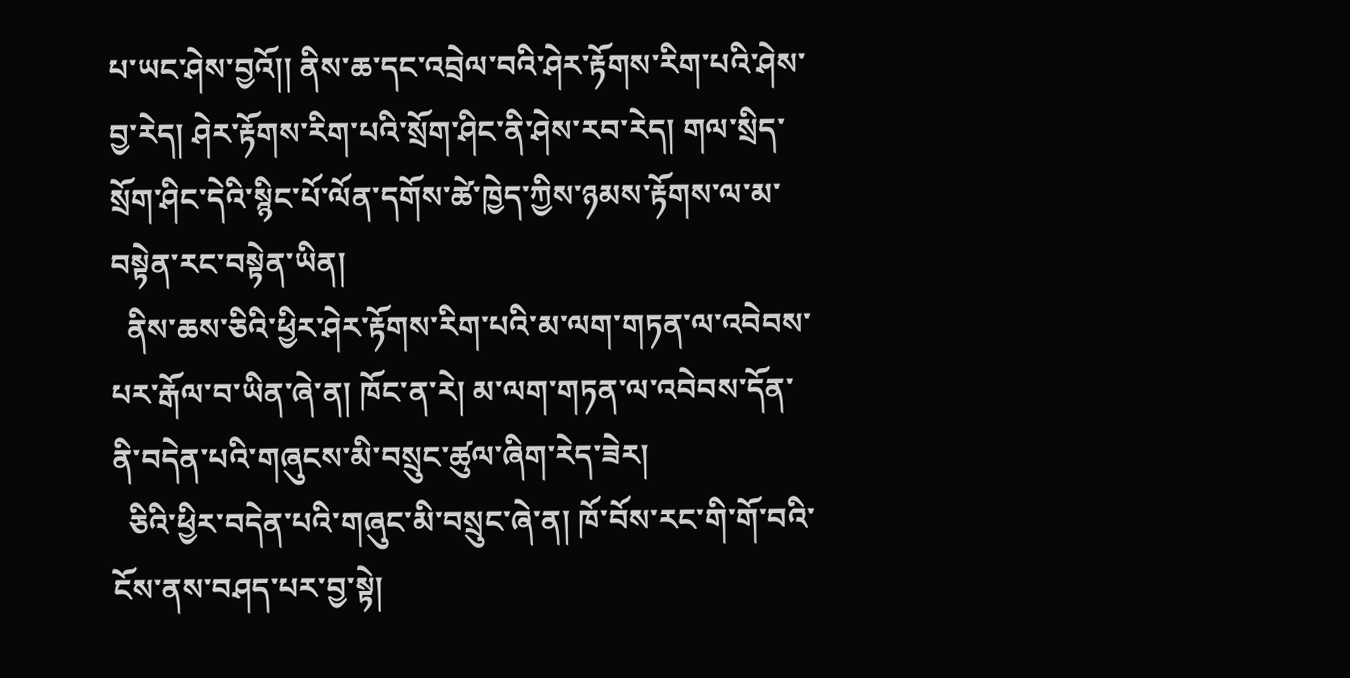པ་ཡང་ཤེས་བྱའོ།། ནིས་ཆ་དང་འབྲེལ་བའི་ཤེར་རྟོགས་རིག་པའི་ཤེས་བྱ་རེད། ཤེར་རྟོགས་རིག་པའི་སྲོག་ཤིང་ནི་ཤེས་རབ་རེད། གལ་སྲིད་སྲོག་ཤིང་དེའི་སྙིང་པོ་ལོན་དགོས་ཚེ་ཁྱེད་ཀྱིས་ཉམས་རྟོགས་ལ་མ་བསྟེན་རང་བསྟེན་ཡིན།
  ནིས་ཆས་ཅིའི་ཕྱིར་ཤེར་རྟོགས་རིག་པའི་མ་ལག་གཏན་ལ་འབེབས་པར་རྒོལ་བ་ཡིན་ཞེ་ན། ཁོང་ན་རེ། མ་ལག་གཏན་ལ་འབེབས་དོན་ནི་བདེན་པའི་གཞུངས་མི་བསྲུང་ཚུལ་ཞིག་རེད་ཟེར།
  ཅིའི་ཕྱིར་བདེན་པའི་གཞུང་མི་བསྲུང་ཞེ་ན། ཁོ་བོས་རང་གི་གོ་བའི་ངོས་ནས་བཤད་པར་བྱ་སྟེ།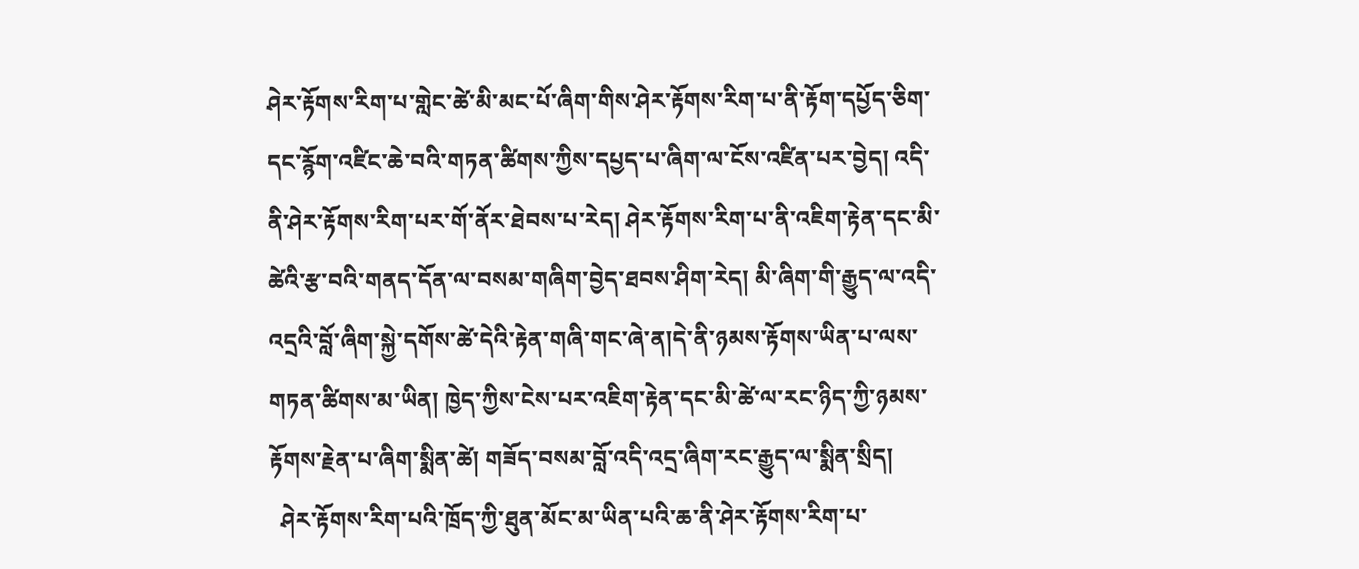ཤེར་རྟོགས་རིག་པ་གླེང་ཚེ་མི་མང་པོ་ཞིག་གིས་ཤེར་རྟོགས་རིག་པ་ནི་རྟོག་དཔྱོད་ཅིག་དང་རྙོག་འཛིང་ཆེ་བའི་གཏན་ཚིགས་ཀྱིས་དཔྱད་པ་ཞིག་ལ་ངོས་འཛིན་པར་བྱེད། འདི་ནི་ཤེར་རྟོགས་རིག་པར་གོ་ནོར་ཐེབས་པ་རེད། ཤེར་རྟོགས་རིག་པ་ནི་འཇིག་རྟེན་དང་མི་ཚེའི་རྩ་བའི་གནད་དོན་ལ་བསམ་གཞིག་བྱེད་ཐབས་ཤིག་རེད། མི་ཞིག་གི་རྒྱུད་ལ་འདི་འདྲའི་བློ་ཞིག་སྐྱེ་དགོས་ཚེ་དེའི་རྟེན་གཞི་གང་ཞེ་ན།དེ་ནི་ཉམས་རྟོགས་ཡིན་པ་ལས་གཏན་ཚིགས་མ་ཡིན། ཁྱེད་ཀྱིས་ངེས་པར་འཇིག་རྟེན་དང་མི་ཚེ་ལ་རང་ཉིད་ཀྱི་ཉམས་རྟོགས་རྗེན་པ་ཞིག་སྨིན་ཚེ། གཟོད་བསམ་བློ་འདི་འདྲ་ཞིག་རང་རྒྱུད་ལ་སྨིན་སྲིད།
  ཤེར་རྟོགས་རིག་པའི་ཁྲོད་ཀྱི་ཐུན་མོང་མ་ཡིན་པའི་ཆ་ནི་ཤེར་རྟོགས་རིག་པ་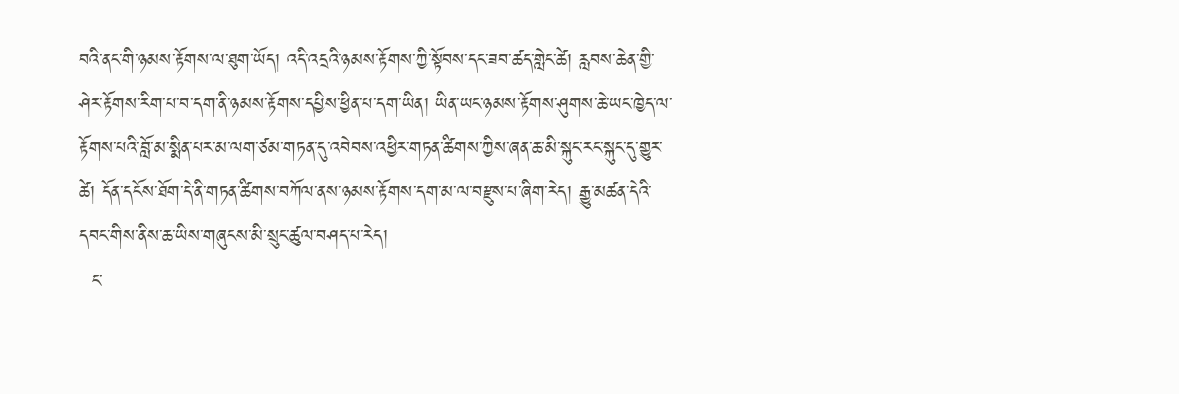བའི་ནང་གི་ཉམས་རྟོགས་ལ་ཐུག་ཡོད། འདི་འདྲའི་ཉམས་རྟོགས་ཀྱི་སྟོབས་དང་ཟབ་ཚད་གླེང་ཚེ། རླབས་ཆེན་གྱི་ཤེར་རྟོགས་རིག་པ་བ་དག་ནི་ཉམས་རྟོགས་དཔྱིས་ཕྱིན་པ་དག་ཡིན། ཡིན་ཡང་ཉམས་རྟོགས་ཤུགས་ཆེ་ཡང་ཁྱེད་ལ་རྟོགས་པའི་བློ་མ་སྨིན་པར་མ་ལག་ཙམ་གཏན་དུ་འབེབས་འཕྱིར་གཏན་ཚིགས་ཀྱིས་ཞན་ཆ་མི་སྐུང་རང་སྐུང་དུ་གྱུར་ཚེ། དོན་དངོས་ཐོག་དེ་ནི་གཏན་ཚིགས་བཀོལ་ནས་ཉམས་རྟོགས་དག་མ་ལ་བརྫུས་པ་ཞིག་རེད། རྒྱུ་མཚན་དེའི་དབང་གིས་ནིས་ཆ་ཡིས་གཞུངས་མི་སྲུང་ཚུལ་བཤད་པ་རེད།
  ང་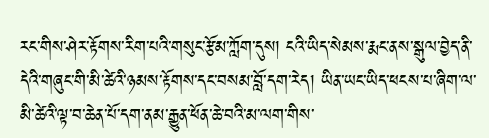རང་གིས་ཤེར་རྟོགས་རིག་པའི་གསུང་རྩོམ་ཀློག་དུས། ངའི་ཡིད་སེམས་རྨང་ནས་སྒུལ་བྱེད་ནི་དེའི་གཞུང་གི་མི་ཚེའི་ཉམས་རྟོགས་དང་བསམ་བློ་དག་རེད། ཡིན་ཡང་ཡིད་ཕངས་པ་ཞིག་ལ་མི་ཚེའི་ལྟ་བ་ཆེན་པོ་དག་ནམ་རྒྱུན་ཕོན་ཆེ་བའི་མ་ལག་གིས་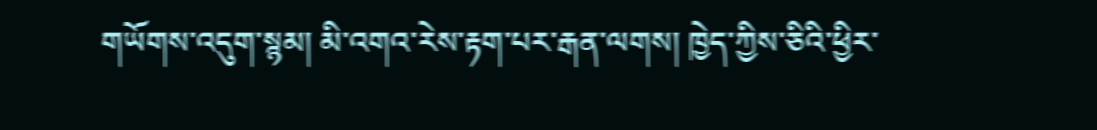གཡོགས་འདུག་སྙམ། མི་འགའ་རེས་རྟག་པར་རྒན་ལགས། ཁྱེད་ཀྱིས་ཅིའི་ཕྱིར་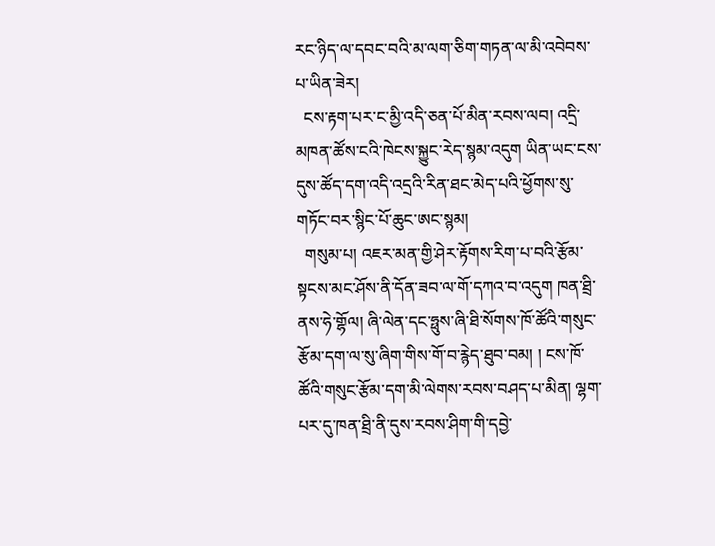རང་ཉིད་ལ་དབང་བའི་མ་ལག་ཅིག་གཏན་ལ་མི་འབེབས་པ་ཡིན་ཟེར།
  ངས་རྟག་པར་ང་མྱི་འདི་ཅན་པོ་མིན་རབས་ལབ། འདྲི་མཁན་ཚོས་ངའི་ཁེངས་སྐྱུང་རེད་སྙམ་འདུག ཡིན་ཡང་ངས་དུས་ཚོད་དག་འདི་འདྲའི་རིན་ཐང་མེད་པའི་ཕྱོགས་སུ་གཏོང་བར་སྙིང་པོ་ཆུང་ཨང་སྙམ།
  གསུམ་པ། འཇར་མན་གྱི་ཤེར་རྟོགས་རིག་པ་བའི་རྩོམ་སྟངས་མང་ཤོས་ནི་དོན་ཟབ་ལ་གོ་དཀའ་བ་འདུག ཁན་ཐྲི་ནས་ཧེ་གྷོལ། ཞི་ལེན་དང་ཧྥུས་ཞི་ཐི་སོགས་ཁོ་ཚོའི་གསུང་རྩོམ་དག་ལ་སུ་ཞིག་གིས་གོ་བ་རྙེད་ཐུབ་བམ། ། ངས་ཁོ་ཚོའི་གསུང་རྩོམ་དག་མི་ལེགས་རབས་བཤད་པ་མིན། ལྷག་པར་དུ་ཁན་ཐྲི་ནི་དུས་རབས་ཤིག་གི་དབྱེ་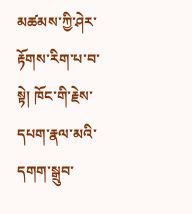མཚམས་ཀྱི་ཤེར་རྟོགས་རིག་པ་བ་སྟེ། ཁོང་གི་རྗེས་དཔག་རྣལ་མའི་དགག་སྒྲུབ་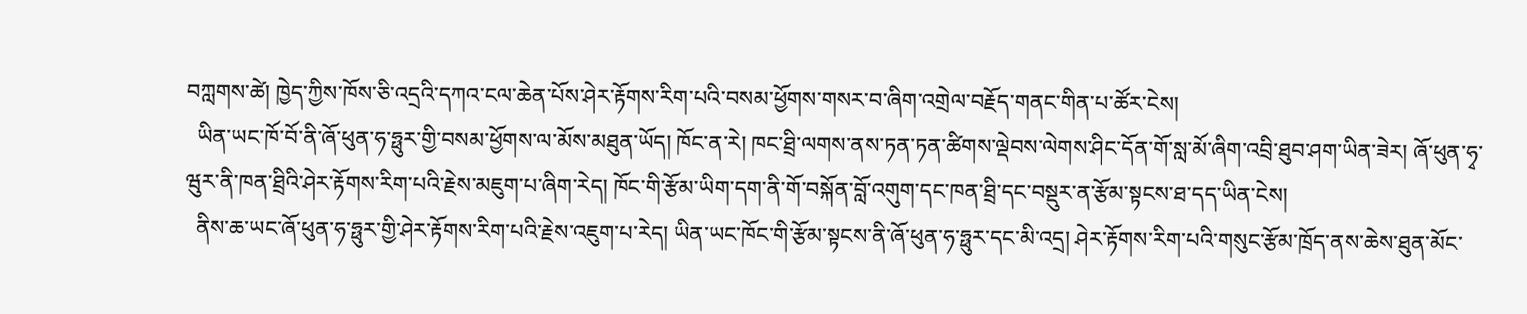བཀླགས་ཚེ། ཁྱེད་ཀྱིས་ཁོས་ཅི་འདྲའི་དཀའ་ངལ་ཆེན་པོས་ཤེར་རྟོགས་རིག་པའི་བསམ་ཕྱོགས་གསར་བ་ཞིག་འགྲེལ་བརྗོད་གནང་གིན་པ་ཚོར་ངེས།
  ཡིན་ཡང་ཁོ་བོ་ནི་ཞོ་ཕུན་ཧ་ཧྥུར་གྱི་བསམ་ཕྱོགས་ལ་མོས་མཐུན་ཡོད། ཁོང་ན་རེ། ཁང་ཐྲི་ལགས་ནས་ཏན་ཏན་ཚིགས་ལྡེབས་ལེགས་ཤིང་དོན་གོ་སླ་མོ་ཞིག་འབྲི་ཐུབ་ཤག་ཡིན་ཟེར། ཞོ་ཕུན་ཧྭ་ཝུར་ནི་ཁན་ཐྲིའི་ཤེར་རྟོགས་རིག་པའི་རྗེས་མཇུག་པ་ཞིག་རེད། ཁོང་གི་རྩོམ་ཡིག་དག་ནི་གོ་བསྐོན་བློ་འགུག་དང་ཁན་ཐྲི་དང་བསྡུར་ན་རྩོམ་སྟངས་ཐ་དད་ཡིན་ངེས།
  ནིས་ཆ་ཡང་ཞོ་ཕུན་ཧ་ཧྥུར་གྱི་ཤེར་རྟོགས་རིག་པའི་རྗེས་འཇུག་པ་རེད། ཡིན་ཡང་ཁོང་གི་རྩོམ་སྟངས་ནི་ཞོ་ཕུན་ཧ་ཧྥུར་དང་མི་འདྲ། ཤེར་རྟོགས་རིག་པའི་གསུང་རྩོམ་ཁྲོད་ནས་ཆེས་ཐུན་མོང་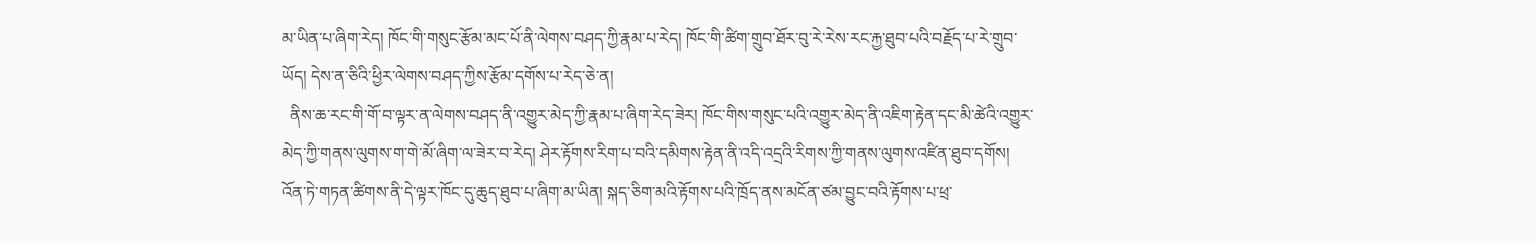མ་ཡིན་པ་ཞིག་རེད། ཁོང་གི་གསུང་རྩོམ་མང་པོ་ནི་ལེགས་བཤད་ཀྱི་རྣམ་པ་རེད། ཁོང་གི་ཚིག་གྲུབ་ཐོར་བུ་རེ་རེས་རང་རྐྱ་ཐུབ་པའི་བརྗོད་པ་རེ་གྲུབ་ཡོད། དེས་ན་ཅིའི་ཕྱིར་ལེགས་བཤད་ཀྱིས་རྩོམ་དགོས་པ་རེད་ཅེ་ན།
  ནིས་ཆ་རང་གི་གོ་བ་ལྟར་ན་ལེགས་བཤད་ནི་འགྱུར་མེད་ཀྱི་རྣམ་པ་ཞིག་རེད་ཟེར། ཁོང་གིས་གསུང་པའི་འགྱུར་མེད་ནི་འཇིག་རྟེན་དང་མི་ཚེའི་འགྱུར་མེད་ཀྱི་གནས་ལུགས་ག་གེ་མོ་ཞིག་ལ་ཟེར་བ་རེད། ཤེར་རྟོགས་རིག་པ་བའི་དམིགས་རྟེན་ནི་འདི་འདྲའི་རིགས་ཀྱི་གནས་ལུགས་འཛིན་ཐུབ་དགོས། འོན་ཏེ་གཏན་ཚིགས་ནི་དེ་ལྟར་ཁོང་དུ་ཆུད་ཐུབ་པ་ཞིག་མ་ཡིན། སྐད་ཅིག་མའི་རྟོགས་པའི་ཁྲོད་ནས་མངོན་ཙམ་བྱུང་བའི་རྟོགས་པ་ཕྲ་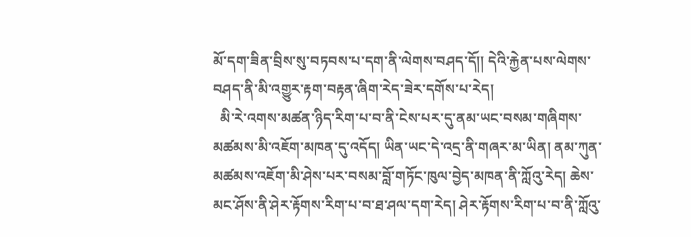མོ་དག་ཟིན་བྲིས་སུ་བཏབས་པ་དག་ནི་ལེགས་བཤད་དོ།། དེའི་རྐྱེན་པས་ལེགས་བཤད་ནི་མི་འགྱུར་རྟག་བརྟན་ཞིག་རེད་ཟེར་དགོས་པ་རེད།
  མི་རེ་འགས་མཚན་ཉིད་རིག་པ་བ་ནི་ངེས་པར་དུ་ནམ་ཡང་བསམ་གཞིགས་མཚམས་མི་འཇོག་མཁན་དུ་འདོད། ཡིན་ཡང་དེ་འདྲ་ནི་གཞར་མ་ཡིན། ནམ་ཀུན་མཚམས་འཇོག་མི་ཤེས་པར་བསམ་བློ་གཏོང་ཁུལ་བྱེད་མཁན་ནི་ཀློའུ་རེད། ཆེས་མང་ཤོས་ནི་ཤེར་རྟོགས་རིག་པ་བ་ཐ་ཤལ་དག་རེད། ཤེར་རྟོགས་རིག་པ་བ་ནི་ཀློའུ་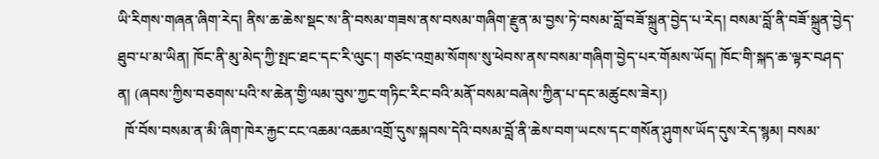ཡི་རིགས་གཞན་ཞིག་རེད། ནིས་ཆ་ཆེས་སྡང་ས་ནི་བསམ་གཟས་ནས་བསམ་གཞིག་རྫུན་མ་བྱས་ཏེ་བསམ་བློ་བཟོ་སྐྲུན་བྱེད་པ་རེད། བསམ་བློ་ནི་བཟོ་སྐྲུན་བྱེད་ཐུབ་པ་མ་ཡིན། ཁོང་ནི་མུ་མེད་ཀྱི་སྤང་ཐང་དང་རི་ལུང་། གཙང་འགྲམ་སོགས་སུ་ཕེབས་ནས་བསམ་གཞིག་བྱེད་པར་གོམས་ཡོད། ཁོང་གི་སྐད་ཆ་ལྟར་བཤད་ན། (ཞབས་ཀྱིས་བཅགས་པའི་ས་ཆེན་གྱི་ལམ་བུས་ཀྱང་གཏིང་རིང་བའི་མནོ་བསམ་བཞེས་ཀྱིན་པ་དང་མཚུངས་ཟེར།)
  ཁོ་བོས་བསམ་ན་མི་ཞིག་ཁེར་རྐྱང་ངང་འཆམ་འཆམ་འགྲོ་དུས་སྐབས་དེའི་བསམ་བློ་ནི་ཆེས་བག་ཡངས་དང་གསོན་ཤུགས་ཡོད་དུས་རེད་སྙམ། བསམ་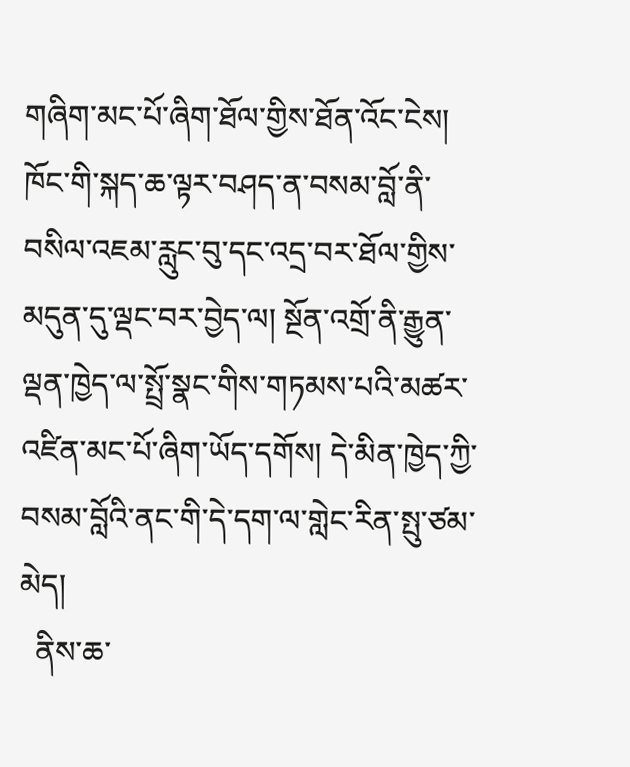གཞིག་མང་པོ་ཞིག་ཐོལ་གྱིས་ཐོན་འོང་ངེས། ཁོང་གི་སྐད་ཆ་ལྟར་བཤད་ན་བསམ་བློ་ནི་བསིལ་འཇམ་རླུང་བུ་དང་འདྲ་བར་ཐོལ་གྱིས་མདུན་དུ་ལྡང་བར་བྱེད་ལ། སྔོན་འགྲོ་ནི་རྒྱུན་ལྡན་ཁྱེད་ལ་སྤྲོ་སྣང་གིས་གཏམས་པའི་མཚར་འཛིན་མང་པོ་ཞིག་ཡོད་དགོས། དེ་མིན་ཁྱེད་ཀྱི་བསམ་བློའི་ནང་གི་དེ་དག་ལ་གླེང་རིན་སྤུ་ཙམ་མེད།
  ནིས་ཆ་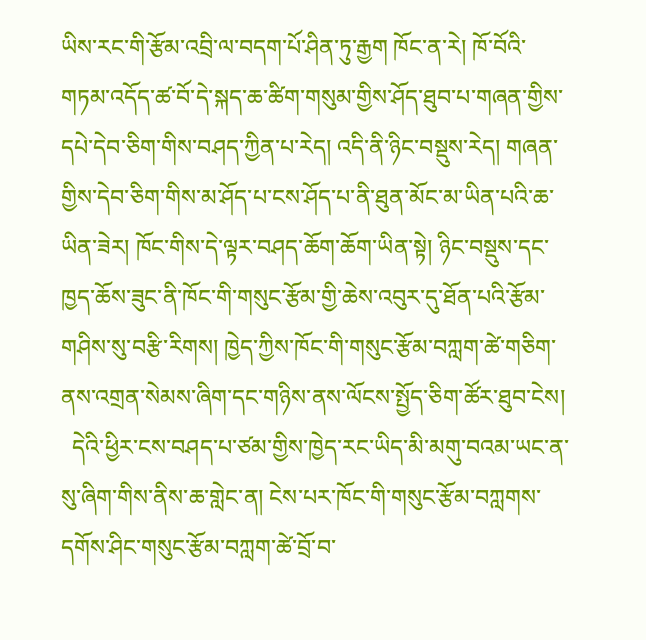ཡིས་རང་གི་རྩོམ་འབྲི་ལ་བདག་པོ་ཤིན་ཏུ་རྒྱག ཁོང་ན་རེ། ཁོ་བོའི་གཏམ་འདོད་ཚ་བོ་དེ་སྐད་ཆ་ཚིག་གསུམ་གྱིས་ཤོད་ཐུབ་པ་གཞན་གྱིས་དཔེ་དེབ་ཅིག་གིས་བཤད་ཀྱིན་པ་རེད། འདི་ནི་ཉིང་བསྡུས་རེད། གཞན་གྱིས་དེབ་ཅིག་གིས་མ་ཤོད་པ་ངས་ཤོད་པ་ནི་ཐུན་མོང་མ་ཡིན་པའི་ཆ་ཡིན་ཟེར། ཁོང་གིས་དེ་ལྟར་བཤད་ཆོག་ཆོག་ཡིན་སྟེ། ཉིང་བསྡུས་དང་ཁྱད་ཆོས་ཟུང་ནི་ཁོང་གི་གསུང་རྩོམ་གྱི་ཆེས་འབུར་དུ་ཐོན་པའི་རྩོམ་གཤིས་སུ་བརྩི་རིགས། ཁྱེད་ཀྱིས་ཁོང་གི་གསུང་རྩོམ་བཀླག་ཚེ་གཅིག་ནས་འགྲན་སེམས་ཞིག་དང་གཉིས་ནས་ལོངས་སྤྱོད་ཅིག་ཚོར་ཐུབ་ངེས།
  དེའི་ཕྱིར་ངས་བཤད་པ་ཙམ་གྱིས་ཁྱེད་རང་ཡིད་མི་མགུ་བའམ་ཡང་ན་སུ་ཞིག་གིས་ནིས་ཆ་གླེང་ན། ངེས་པར་ཁོང་གི་གསུང་རྩོམ་བཀླགས་དགོས་ཤིང་གསུང་རྩོམ་བཀླག་ཚེ་བྲོ་བ་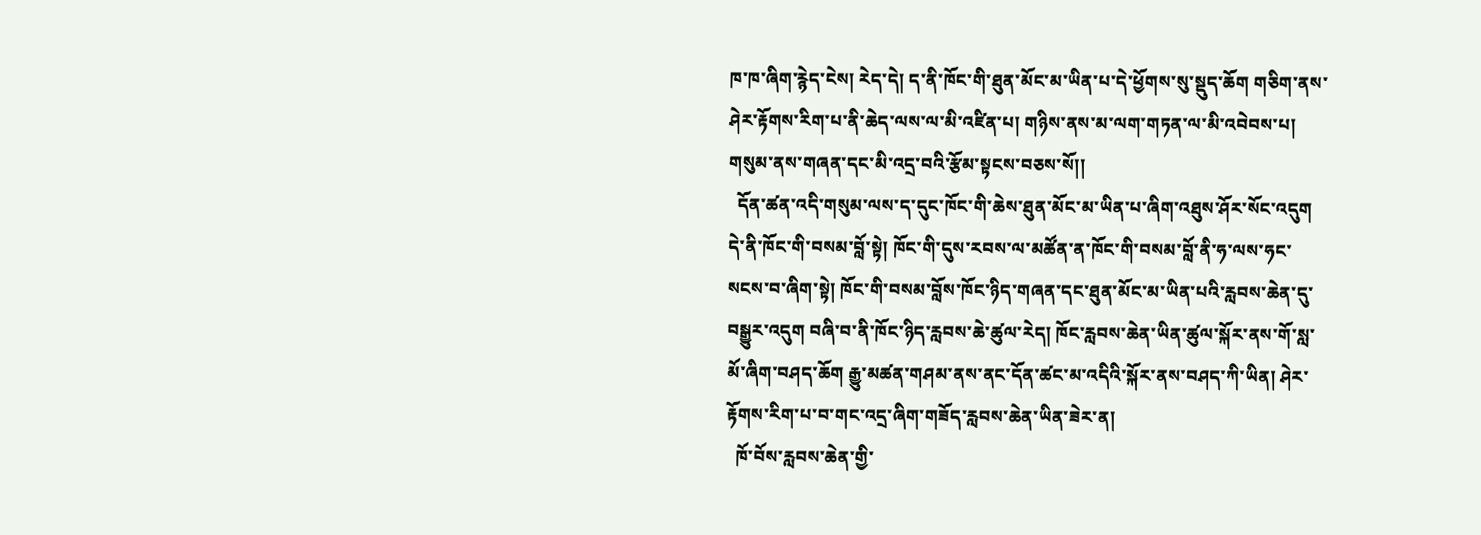ཁ་ཁ་ཞིག་རྙེད་ངེས། རེད་དེ། ད་ནི་ཁོང་གི་ཐུན་མོང་མ་ཡིན་པ་དེ་ཕྱོགས་སུ་སྡུད་ཆོག གཅིག་ནས་ཤེར་རྟོགས་རིག་པ་ནི་ཆེད་ལས་ལ་མི་འཛིན་པ། གཉིས་ནས་མ་ལག་གཏན་ལ་མི་འབེབས་པ། གསུམ་ནས་གཞན་དང་མི་འདྲ་བའི་རྩོམ་སྟངས་བཅས་སོ།།
  དོན་ཚན་འདི་གསུམ་ལས་ད་དུང་ཁོང་གི་ཆེས་ཐུན་མོང་མ་ཡིན་པ་ཞིག་འཐུས་ཤོར་སོང་འདུག དེ་ནི་ཁོང་གི་བསམ་བློ་སྟེ། ཁོང་གི་དུས་རབས་ལ་མཚོན་ན་ཁོང་གི་བསམ་བློ་ནི་ཧ་ལས་ཧང་སངས་བ་ཞིག་སྟེ། ཁོང་གི་བསམ་བློས་ཁོང་ཉིད་གཞན་དང་ཐུན་མོང་མ་ཡིན་པའི་རླབས་ཆེན་དུ་བསྒྱུར་འདུག བཞི་བ་ནི་ཁོང་ཉིད་རླབས་ཆེ་ཚུལ་རེད། ཁོང་རླབས་ཆེན་ཡིན་ཚུལ་སྐོར་ནས་གོ་སླ་མོ་ཞིག་བཤད་ཆོག རྒྱུ་མཚན་གཤམ་ནས་ནང་དོན་ཚང་མ་འདིའི་སྐོར་ནས་བཤད་ཀི་ཡིན། ཤེར་རྟོགས་རིག་པ་བ་གང་འདྲ་ཞིག་གཟོད་རླབས་ཆེན་ཡིན་ཟེར་ན།
  ཁོ་བོས་རླབས་ཆེན་གྱི་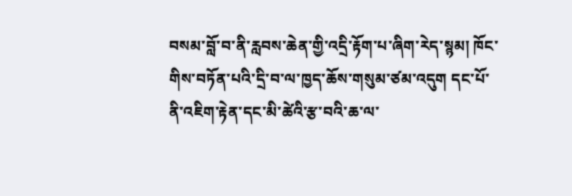བསམ་བློ་བ་ནི་རླབས་ཆེན་གྱི་འདྲི་རྟོག་པ་ཞིག་རེད་སྙམ། ཁོང་གིས་བཏོན་པའི་དྲི་བ་ལ་ཁྱད་ཆོས་གསུམ་ཙམ་འདུག དང་པོ་ནི་འཇིག་རྟེན་དང་མི་ཚེའི་རྩ་བའི་ཆ་ལ་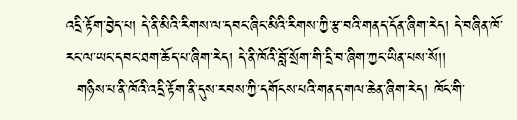འདྲི་རྟོག་བྱེད་པ། དེ་ནི་མིའི་རིགས་ལ་དབང་ཞིང་མིའི་རིགས་ཀྱི་རྩ་བའི་གནད་དོན་ཞིག་རེད། དེ་བཞིན་ཁོ་རང་ལ་ཡང་དབང་ཐག་ཆོད་པ་ཞིག་རེད། དེ་ནི་ཁོའི་བློ་སྲོག་གི་དྲི་བ་ཞིག་ཀྱང་ཡིན་པས་སོ།།
  གཉིས་པ་ནི་ཁོའི་འདྲི་རྟོག་ནི་དུས་རབས་ཀྱི་དགོངས་པའི་གནད་གལ་ཆེན་ཞིག་རེད། ཁོང་གི་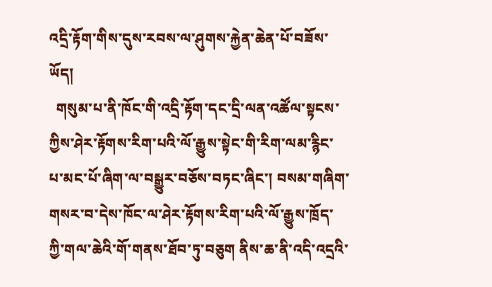འདྲི་རྟོག་གིས་དུས་རབས་ལ་ཤུགས་རྐྱེན་ཆེན་པོ་བཟོས་ཡོད།
  གསུམ་པ་ནི་ཁོང་གི་འདྲི་རྟོག་དང་དྲི་ལན་འཚོལ་སྟངས་ཀྱིས་ཤེར་རྟོགས་རིག་པའི་ལོ་རྒྱུས་སྟེང་གི་རིག་ལམ་རྙིང་པ་མང་པོ་ཞིག་ལ་བསྒྱུར་བཅོས་བཏང་ཞིང་། བསམ་གཞིག་གསར་བ་དེས་ཁོང་ལ་ཤེར་རྟོགས་རིག་པའི་ལོ་རྒྱུས་ཁྲོད་ཀྱི་གལ་ཆེའི་གོ་གནས་ཐོབ་ཏུ་བཅུག ནིས་ཆ་ནི་འདི་འདྲའི་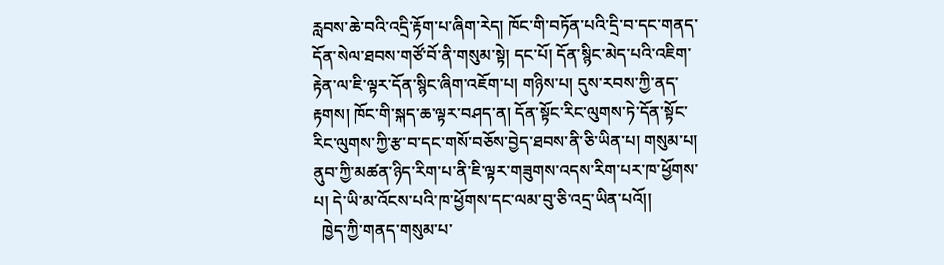རླབས་ཆེ་བའི་འདྲི་རྟོག་པ་ཞིག་རེད། ཁོང་གི་བཏོན་པའི་དྲི་བ་དང་གནད་དོན་སེལ་ཐབས་གཙོ་བོ་ནི་གསུམ་སྟེ། དང་པོ། དོན་སྙིང་མེད་པའི་འཇིག་རྟེན་ལ་ཇི་ལྟར་དོན་སྙིང་ཞིག་འཇོག་པ། གཉིས་པ། དུས་རབས་ཀྱི་ནད་རྟགས། ཁོང་གི་སྐད་ཆ་ལྟར་བཤད་ན། དོན་སྟོང་རིང་ལུགས་ཏེ་དོན་སྟོང་རིང་ལུགས་ཀྱི་རྩ་བ་དང་གསོ་བཅོས་བྱེད་ཐབས་ནི་ཅི་ཡིན་པ། གསུམ་པ། ནུབ་ཀྱི་མཚན་ཉིད་རིག་པ་ནི་ཇི་ལྟར་གཟུགས་འདས་རིག་པར་ཁ་ཕྱོགས་པ། དེ་ཡི་མ་འོངས་པའི་ཁ་ཕྱོགས་དང་ལམ་བུ་ཅི་འདྲ་ཡིན་པའོ།།
  ཁྱེད་ཀྱི་གནད་གསུམ་པ་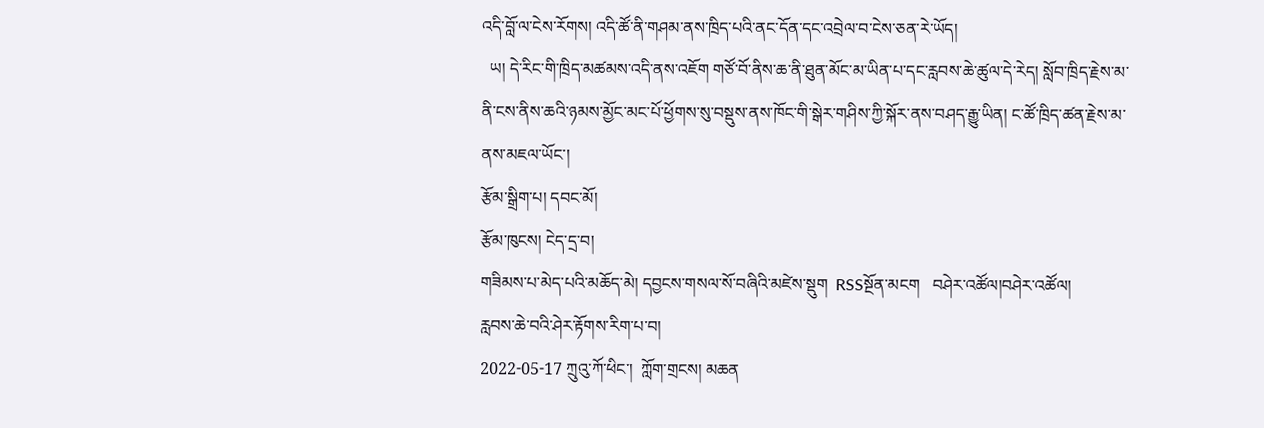འདི་བློ་ལ་ངེས་རོགས། འདི་ཚོ་ནི་གཤམ་ནས་ཁྲིད་པའི་ནང་དོན་དང་འབྲེལ་བ་ངེས་ཅན་རེ་ཡོད།
  ཡ། དེ་རིང་གི་ཁྲིད་མཚམས་འདི་ནས་འཇོག གཙོ་བོ་ནིས་ཆ་ནི་ཐུན་མོང་མ་ཡིན་པ་དང་རླབས་ཆེ་ཚུལ་དེ་རེད། སློབ་ཁྲིད་རྗེས་མ་ནི་ངས་ནིས་ཆའི་ཉམས་མྱོང་མང་པོ་ཕྱོགས་སུ་བསྡུས་ནས་ཁོང་གི་སྒེར་གཤིས་ཀྱི་སྐོར་ནས་བཤད་རྒྱུ་ཡིན། ང་ཚོ་ཁྲིད་ཚན་རྗེས་མ་ནས་མཇལ་ཡོང་།
རྩོམ་སྒྲིག་པ། དབང་མོ།
རྩོམ་ཁུངས། ངེད་དྲ་བ།
གཟིམས་པ་མེད་པའི་མཆོད་མེ། དབྱངས་གསལ་སོ་བཞིའི་མཛེས་སྡུག  RSSསྔོན་མངག   བཤེར་འཚོལ།བཤེར་འཚོལ།
རླབས་ཆེ་བའི་ཤེར་རྟོགས་རིག་པ་བ།
2022-05-17 ཀྲུའུ་ཀོ་ཕིང་།  ཀློག་གྲངས། མཆན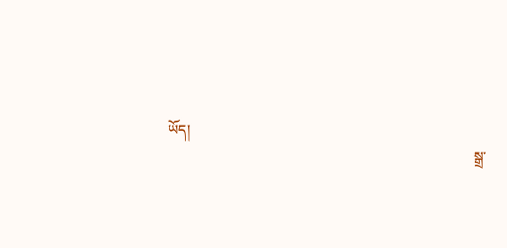ཡོད།
                                                                                    སྒྲ་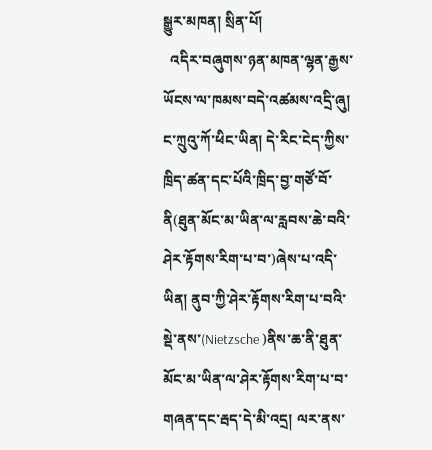སྒྱུར་མཁན། སྲིན་པོ།
  འདིར་བཞུགས་ཉན་མཁན་ལྷན་རྒྱས་ཡོངས་ལ་ཁམས་བདེ་འཚམས་འདྲི་ཞུ། ང་ཀྲུའུ་ཀོ་ཕིང་ཡིན། དེ་རིང་ངེད་ཀྱིས་ཁྲིད་ཚན་དང་པོའི་ཁྲིད་བྱ་གཙོ་བོ་ནི(ཐུན་མོང་མ་ཡིན་ལ་རླབས་ཆེ་བའི་ཤེར་རྟོགས་རིག་པ་བ་)ཞེས་པ་འདི་ཡིན། ནུབ་ཀྱི་ཤེར་རྟོགས་རིག་པ་བའི་སྡེ་ནས་(Nietzsche )ནིས་ཆ་ནི་ཐུན་མོང་མ་ཡིན་ལ་ཤེར་རྟོགས་རིག་པ་བ་གཞན་དང་རྦད་དེ་མི་འདྲ། ལར་ནས་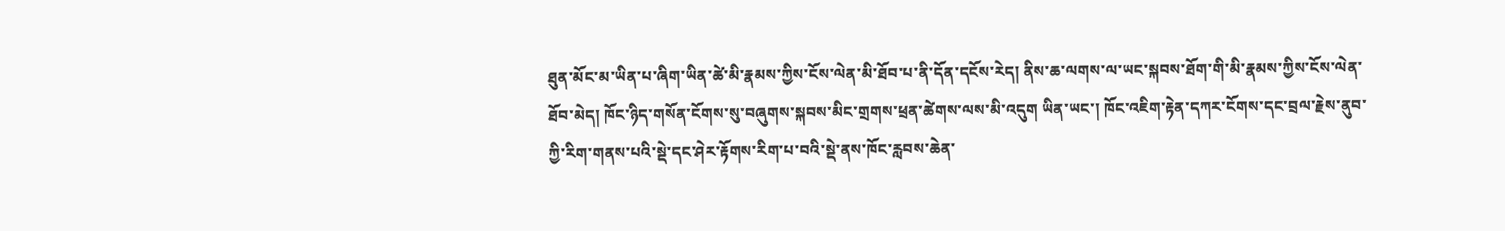ཐུན་མོང་མ་ཡིན་པ་ཞིག་ཡིན་ཚེ་མི་རྣམས་ཀྱིས་ངོས་ལེན་མི་ཐོབ་པ་ནི་དོན་དངོས་རེད། ནིས་ཆ་ལགས་ལ་ཡང་སྐབས་ཐོག་གི་མི་རྣམས་ཀྱིས་ངོས་ལེན་ཐོབ་མེད། ཁོང་ཉིད་གསོན་ངོགས་སུ་བཞུགས་སྐབས་མིང་གྲགས་ཕྲན་ཚེགས་ལས་མི་འདུག ཡིན་ཡང་། ཁོང་འཇིག་རྟེན་དཀར་ངོགས་དང་བྲལ་རྗེས་ནུབ་ཀྱི་རིག་གནས་པའི་སྡེ་དང་ཤེར་རྟོགས་རིག་པ་བའི་སྡེ་ནས་ཁོང་རླབས་ཆེན་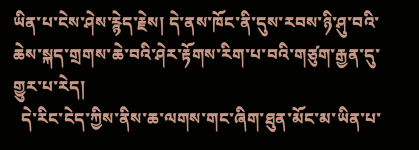ཡིན་པ་ངེས་ཤེས་རྙེད་རྗེས། དེ་ནས་ཁོང་ནི་དུས་རབས་ཉི་ཤུ་བའི་ཆེས་སྐད་གྲགས་ཆེ་བའི་ཤེར་རྟོགས་རིག་པ་བའི་གཙུག་རྒྱན་དུ་གྱུར་པ་རེད།
  དེ་རིང་ངེད་ཀྱིས་ནིས་ཆ་ལགས་གང་ཞིག་ཐུན་མོང་མ་ཡིན་པ་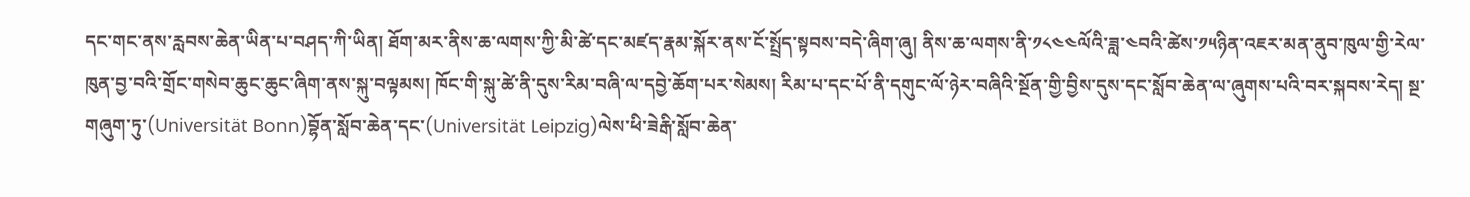དང་གང་ནས་རླབས་ཆེན་ཡིན་པ་བཤད་ཀི་ཡིན། ཐོག་མར་ནིས་ཆ་ལགས་ཀྱི་མི་ཚེ་དང་མཛད་རྣམ་སྐོར་ནས་ངོ་སྤྲོད་སྟབས་བདེ་ཞིག་ཞུ། ནིས་ཆ་ལགས་ནི་༡༨༤༤ལོའི་ཟླ་༤བའི་ཚེས་༡༥ཉིན་འཇར་མན་ནུབ་ཁུལ་གྱི་རེལ་ཁུན་བྱ་བའི་གྲོང་གསེབ་ཆུང་ཆུང་ཞིག་ནས་སྐུ་བལྟམས། ཁོང་གི་སྐུ་ཚེ་ནི་དུས་རིམ་བཞི་ལ་དབྱེ་ཆོག་པར་སེམས། རིམ་པ་དང་པོ་ནི་དགུང་ལོ་ཉེར་བཞིའི་སྔོན་གྱི་བྱིས་དུས་དང་སློབ་ཆེན་ལ་ཞུགས་པའི་བར་སྐབས་རེད། སྔ་གཞུག་ཏུ་(Universität Bonn)བྷོན་སློབ་ཆེན་དང་(Universität Leipzig)ལེས་ཕི་ཟེརྒི་སློབ་ཆེན་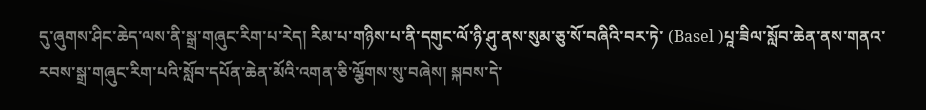དུ་ཞུགས་ཤིང་ཆེད་ལས་ནི་སྒྲ་གཞུང་རིག་པ་རེད། རིམ་པ་གཉིས་པ་ནི་དགུང་ལོ་ཉི་ཤུ་ནས་སུམ་ཅུ་སོ་བཞིའི་བར་ཏེ་ (Basel )པཱ་ཟིལ་སློབ་ཆེན་ནས་གནའ་རབས་སྒྲ་གཞུང་རིག་པའི་སློབ་དཔོན་ཆེན་མོའི་འགན་ཅི་ལྕོགས་སུ་བཞེས། སྐབས་དེ་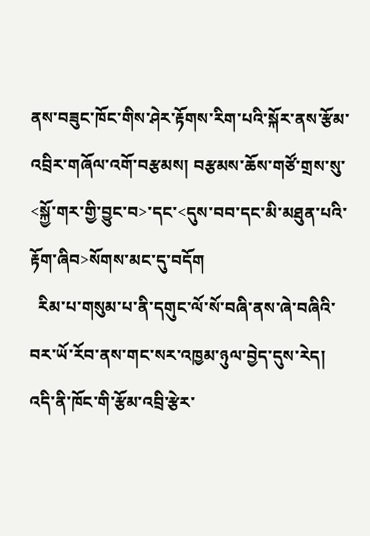ནས་བཟུང་ཁོང་གིས་ཤེར་རྟོགས་རིག་པའི་སྐོར་ནས་རྩོམ་འབྲིར་གཞོལ་འགོ་བརྩམས། བརྩམས་ཆོས་གཙོ་གྲས་སུ་<སྐྱོ་གར་གྱི་བྱུང་བ>་དང་<དུས་བབ་དང་མི་མཐུན་པའི་རྟོག་ཞིབ>སོགས་མང་དུ་བདོག
  རིམ་པ་གསུམ་པ་ནི་དགུང་ལོ་སོ་བཞི་ནས་ཞེ་བཞིའི་བར་ཡོ་རོབ་ནས་གང་སར་འཁྱམ་ཉུལ་བྱེད་དུས་རེད། འདི་ནི་ཁོང་གི་རྩོམ་འབྲི་རྩེར་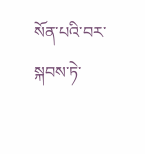སོན་པའི་བར་སྐབས་ཏེ་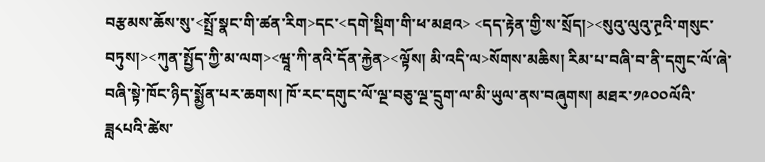བརྩམས་ཆོས་སུ་<སྤྲོ་སྣང་གི་ཚན་རིག>དང་<དགེ་སྡིག་གི་ཕ་མཐའ> <དད་རྟེན་གྱི་ས་སྲོད།><སུའུ་ལུའུ་ཊྲའི་གསུང་བཏུས།><ཀུན་སྤྱོད་ཀྱི་མ་ལག><ཝཱ་ཀི་ནའི་དོན་རྐྱེན><ལྟོས། མི་འདི་ལ>སོགས་མཆིས། རིམ་པ་བཞི་བ་ནི་དགུང་ལོ་ཞེ་བཞི་སྟེ་ཁོང་ཉིད་སྨྱོན་པར་ཆགས། ཁོ་རང་དགུང་ལོ་ལྔ་བཅུ་ལྔ་དྲུག་ལ་མི་ཡུལ་ནས་བཞུགས། མཐར་༡༩༠༠ལོའི་ཟླ༨པའི་ཚེས་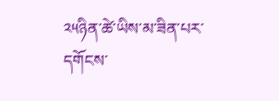༢༥ཉིན་ཚེ་ཡིས་མ་ཟིན་པར་དགོངས་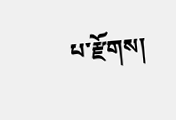པ་རྫོགས།